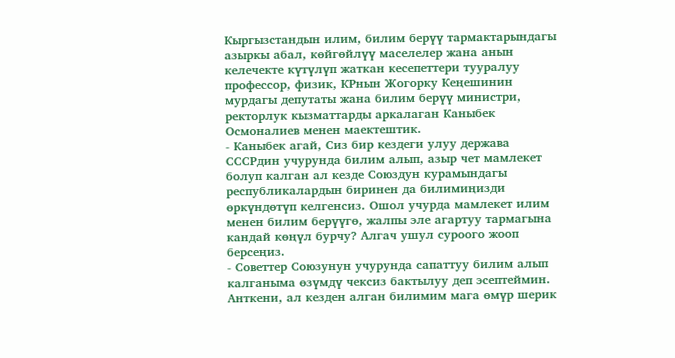Кыргызстандын илим, билим берүү тармактарындагы азыркы абал, көйгөйлүү маселелер жана анын келечекте күтүлүп жаткан кесепеттери тууралуу профессор, физик, КРнын Жогорку Кеңешинин мурдагы депутаты жана билим берүү министри, ректорлук кызматтарды аркалаган Каныбек Осмоналиев менен маектештик.
- Каныбек агай, Сиз бир кездеги улуу держава СССРдин учурунда билим алып, азыр чет мамлекет болуп калган ал кезде Союздун курамындагы республикалардын биринен да билимиңизди өркүндөтүп келгенсиз. Ошол учурда мамлекет илим менен билим берүүгө, жалпы эле агартуу тармагына кандай көңүл бурчу? Алгач ушул суроого жооп берсеңиз.
- Советтер Союзунун учурунда сапаттуу билим алып калганыма өзүмдү чексиз бактылуу деп эсептеймин. Анткени, ал кезден алган билимим мага өмүр шерик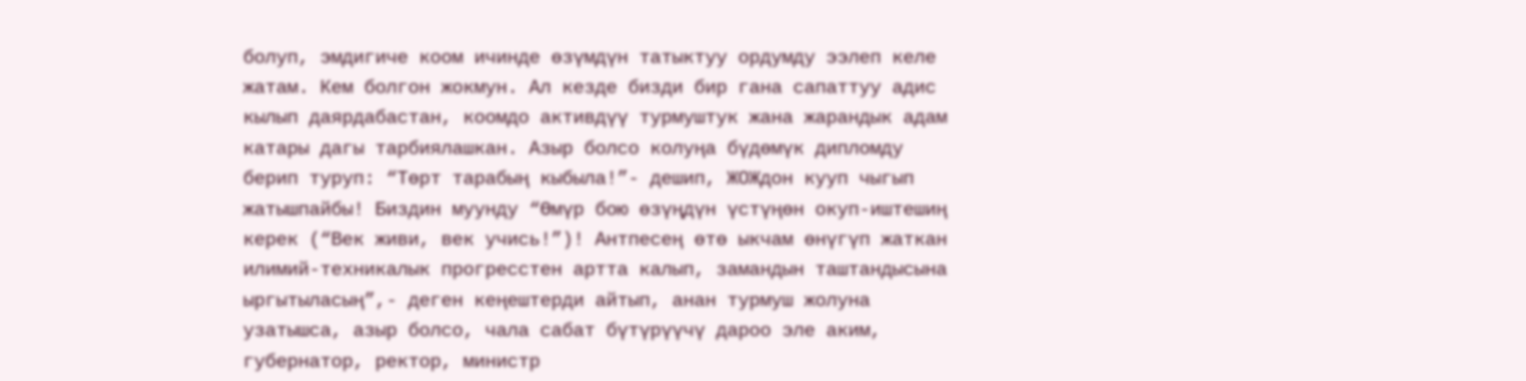болуп, эмдигиче коом ичинде өзүмдүн татыктуу ордумду ээлеп келе жатам. Кем болгон жокмун. Ал кезде бизди бир гана сапаттуу адис кылып даярдабастан, коомдо активдүү турмуштук жана жарандык адам катары дагы тарбиялашкан. Азыр болсо колуңа бүдөмүк дипломду берип туруп: “Төрт тарабың кыбыла!”- дешип, ЖОЖдон кууп чыгып жатышпайбы! Биздин муунду “Өмүр бою өзүңдүн үстүңөн окуп-иштешиң керек (“Век живи, век учись!”)! Антпесең өтө ыкчам өнүгүп жаткан илимий-техникалык прогресстен артта калып, замандын таштандысына ыргытыласың”,- деген кеңештерди айтып, анан турмуш жолуна узатышса, азыр болсо, чала сабат бүтүрүүчү дароо эле аким, губернатор, ректор, министр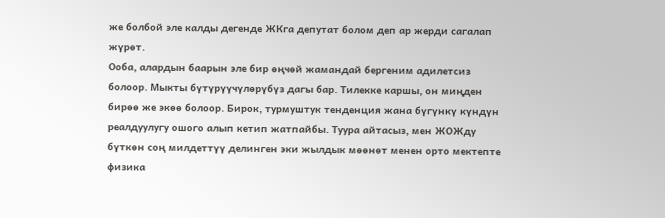же болбой эле калды дегенде ЖКга депутат болом деп ар жерди сагалап жүрөт.
Ооба, алардын баарын эле бир өңчөй жамандай бергеним адилетсиз болоор. Мыкты бүтүрүүчүлөрүбүз дагы бар. Тилекке каршы, он миңден бирөө же экөө болоор. Бирок, турмуштук тенденция жана бүгүнкү күндүн реалдуулугу ошого алып кетип жатпайбы. Туура айтасыз, мен ЖОЖду бүткөн соң милдеттүү делинген эки жылдык мөөнөт менен орто мектепте физика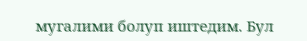мугалими болуп иштедим. Бул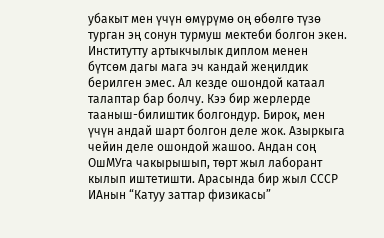убакыт мен үчүн өмүрүмө оң өбөлгө түзө турган эң сонун турмуш мектеби болгон экен. Институтту артыкчылык диплом менен бүтсөм дагы мага эч кандай жеңилдик берилген эмес. Ал кезде ошондой катаал талаптар бар болчу. Кээ бир жерлерде тааныш-билиштик болгондур. Бирок, мен үчүн андай шарт болгон деле жок. Азыркыга чейин деле ошондой жашоо. Андан соң ОшМУга чакырышып, төрт жыл лаборант кылып иштетишти. Арасында бир жыл СССР ИАнын “Катуу заттар физикасы”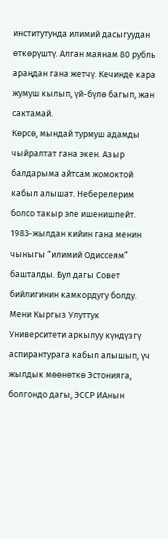институтунда илимий дасыгуудан өткөрүштү. Алган маянам 80 рубль араңдан гана жетчү. Кечинде кара жумуш кылып, үй-бүлө багып, жан сактамай.
Көрсө, мындай турмуш адамды чыйралтат гана экен. Азыр балдарыма айтсам жомоктой кабыл алышат. Неберелерим болсо такыр эле ишенишпейт. 1983-жылдан кийин гана менин чыныгы “илимий Одиссеям” башталды. Бул дагы Совет бийлигинин камкордугу болду. Мени Кыргыз Улуттук Университети аркылуу күндүзгү аспирантурага кабыл алышып, үч жылдык мөөнөткө Эстонияга, болгондо дагы, ЭССР ИАнын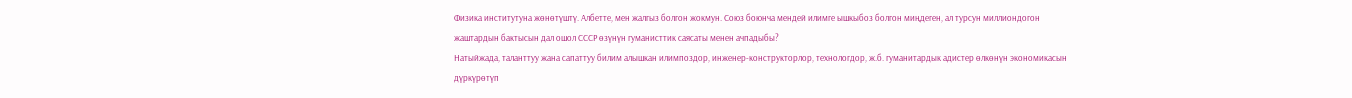Физика институтуна жөнөтүштү. Албетте, мен жалгыз болгон жокмун. Союз боюнча мендей илимге ышкыбоз болгон миңдеген, ал турсун миллиондогон жаштардын бактысын дал ошол СССР өзүнүн гуманисттик саясаты менен ачпадыбы?
Натыйжада, таланттуу жана сапаттуу билим алышкан илимпоздор, инженер-конструкторлор, технологдор, ж.б. гуманитардык адистер өлкөнүн экономикасын дүркүрөтүп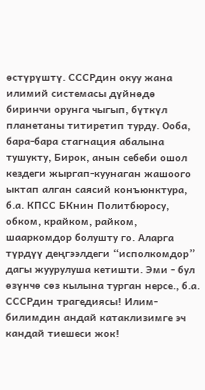өстүрүштү. СССРдин окуу жана илимий системасы дүйнөдө биринчи орунга чыгып, бүткүл планетаны титиретип турду. Ооба, бара-бара стагнация абалына тушукту, Бирок, анын себеби ошол кездеги жыргап-куунаган жашоого ыктап алган саясий конъюнктура, б.а. КПСС БКнин Политбюросу, обком, крайком, райком, шааркомдор болушту го. Аларга түрдүү деңгээлдеги “исполкомдор” дагы жуурулуша кетишти. Эми - бул өзүнчө сөз кылына турган нерсе., б.а. СССРдин трагедиясы! Илим-билимдин андай катаклизимге эч кандай тиешеси жок!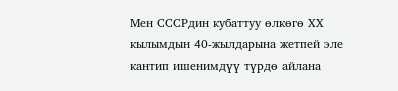Мен СССРдин кубаттуу өлкөгө ХХ кылымдын 40-жылдарына жетпей эле кантип ишенимдүү түрдө айлана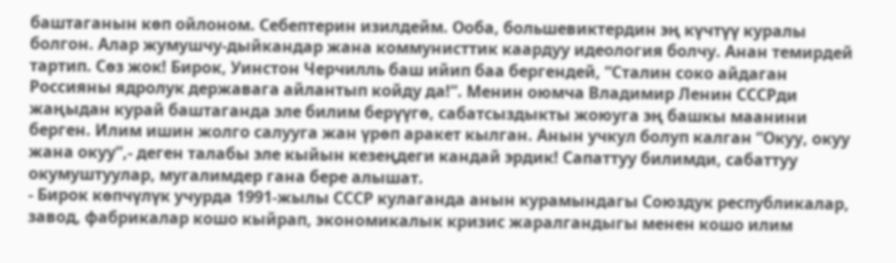баштаганын көп ойлоном. Себептерин изилдейм. Ооба, большевиктердин эң күчтүү куралы болгон. Алар жумушчу-дыйкандар жана коммунисттик каардуу идеология болчу. Анан темирдей тартип. Сөз жок! Бирок, Уинстон Черчилль баш ийип баа бергендей, “Сталин соко айдаган Россияны ядролук державага айлантып койду да!”. Менин оюмча Владимир Ленин СССРди жаңыдан курай баштаганда эле билим берүүгө, сабатсыздыкты жоюуга эң башкы маанини берген. Илим ишин жолго салууга жан үрөп аракет кылган. Анын учкул болуп калган “Окуу, окуу жана окуу”,- деген талабы эле кыйын кезеңдеги кандай эрдик! Сапаттуу билимди, сабаттуу окумуштуулар, мугалимдер гана бере алышат.
- Бирок көпчүлүк учурда 1991-жылы СССР кулаганда анын курамындагы Союздук республикалар, завод, фабрикалар кошо кыйрап, экономикалык кризис жаралгандыгы менен кошо илим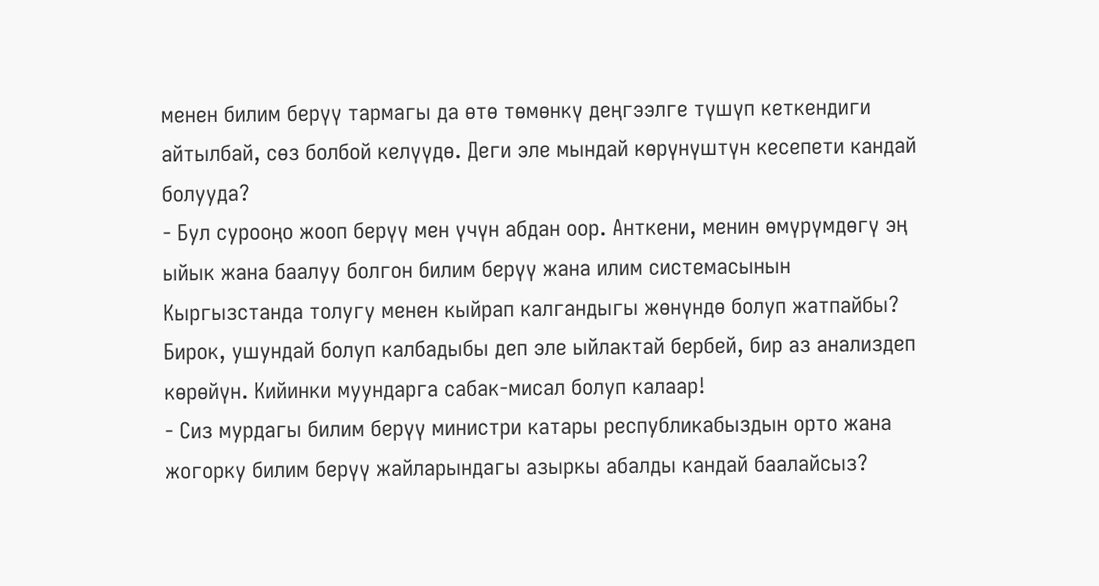менен билим берүү тармагы да өтө төмөнкү деңгээлге түшүп кеткендиги айтылбай, сөз болбой келүүдө. Деги эле мындай көрүнүштүн кесепети кандай болууда?
- Бул сурооңо жооп берүү мен үчүн абдан оор. Анткени, менин өмүрүмдөгү эң ыйык жана баалуу болгон билим берүү жана илим системасынын Кыргызстанда толугу менен кыйрап калгандыгы жөнүндө болуп жатпайбы? Бирок, ушундай болуп калбадыбы деп эле ыйлактай бербей, бир аз анализдеп көрөйүн. Кийинки муундарга сабак-мисал болуп калаар!
- Сиз мурдагы билим берүү министри катары республикабыздын орто жана жогорку билим берүү жайларындагы азыркы абалды кандай баалайсыз?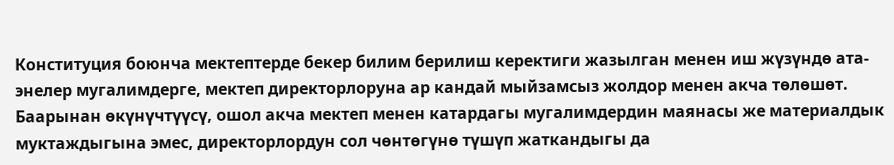Конституция боюнча мектептерде бекер билим берилиш керектиги жазылган менен иш жүзүндө ата-энелер мугалимдерге, мектеп директорлоруна ар кандай мыйзамсыз жолдор менен акча төлөшөт. Баарынан өкүнүчтүүсү, ошол акча мектеп менен катардагы мугалимдердин маянасы же материалдык муктаждыгына эмес, директорлордун сол чөнтөгүнө түшүп жаткандыгы да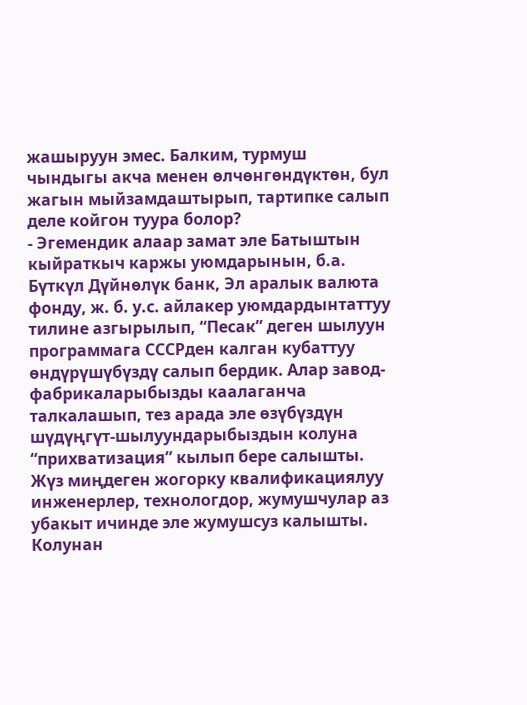жашыруун эмес. Балким, турмуш чындыгы акча менен өлчөнгөндүктөн, бул жагын мыйзамдаштырып, тартипке салып деле койгон туура болор?
- Эгемендик алаар замат эле Батыштын кыйраткыч каржы уюмдарынын, б.а. Бүткүл Дүйнөлүк банк, Эл аралык валюта фонду, ж. б. у.с. айлакер уюмдардынтаттуу тилине азгырылып, “Песак” деген шылуун программага СССРден калган кубаттуу өндүрүшүбүздү салып бердик. Алар завод-фабрикаларыбызды каалаганча талкалашып, тез арада эле өзүбүздүн шүдүңгүт-шылуундарыбыздын колуна “прихватизация” кылып бере салышты. Жүз миңдеген жогорку квалификациялуу инженерлер, технологдор, жумушчулар аз убакыт ичинде эле жумушсуз калышты. Колунан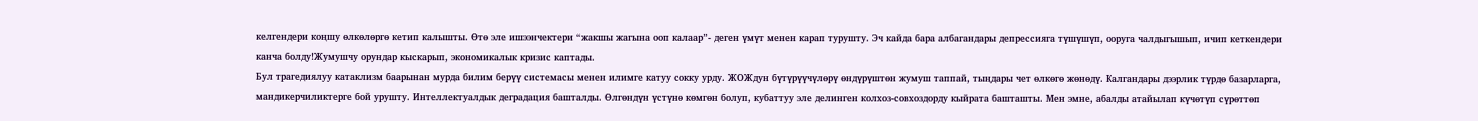келгендери коңшу өлкөлөргө кетип калышты. Өтө эле ишээнчектери “жакшы жагына ооп калаар”- деген үмүт менен карап турушту. Эч кайда бара албагандары депрессияга түшүшүп, ооруга чалдыгышып, ичип кеткендери канча болду!Жумушчу орундар кыскарып, экономикалык кризис каптады.
Бул трагедиялуу катаклизм баарынан мурда билим берүү системасы менен илимге катуу сокку урду. ЖОЖдун бүтүрүүчүлөрү өндүрүштөн жумуш таппай, тыңдары чет өлкөгө жөнөдү. Калгандары дээрлик түрдө базарларга, мандикерчиликтерге бой урушту. Интеллектуалдык деградация башталды. Өлгөндүн үстүнө көмгөн болуп, кубаттуу эле делинген колхоз-совхоздорду кыйрата башташты. Мен эмне, абалды атайылап күчөтүп сүрөттөп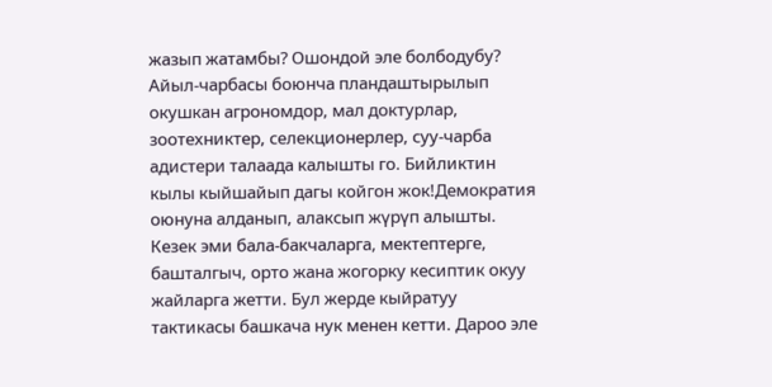жазып жатамбы? Ошондой эле болбодубу? Айыл-чарбасы боюнча пландаштырылып окушкан агрономдор, мал доктурлар, зоотехниктер, селекционерлер, суу-чарба адистери талаада калышты го. Бийликтин кылы кыйшайып дагы койгон жок!Демократия оюнуна алданып, алаксып жүрүп алышты.
Кезек эми бала-бакчаларга, мектептерге, башталгыч, орто жана жогорку кесиптик окуу жайларга жетти. Бул жерде кыйратуу тактикасы башкача нук менен кетти. Дароо эле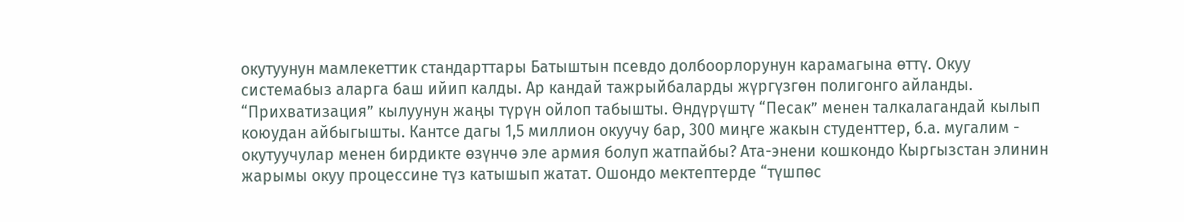окутуунун мамлекеттик стандарттары Батыштын псевдо долбоорлорунун карамагына өттү. Окуу системабыз аларга баш ийип калды. Ар кандай тажрыйбаларды жүргүзгөн полигонго айланды. “Прихватизация” кылуунун жаңы түрүн ойлоп табышты. Өндүрүштү “Песак” менен талкалагандай кылып коюудан айбыгышты. Кантсе дагы 1,5 миллион окуучу бар, 300 миңге жакын студенттер, б.а. мугалим - окутуучулар менен бирдикте өзүнчө эле армия болуп жатпайбы? Ата-энени кошкондо Кыргызстан элинин жарымы окуу процессине түз катышып жатат. Ошондо мектептерде “түшпөс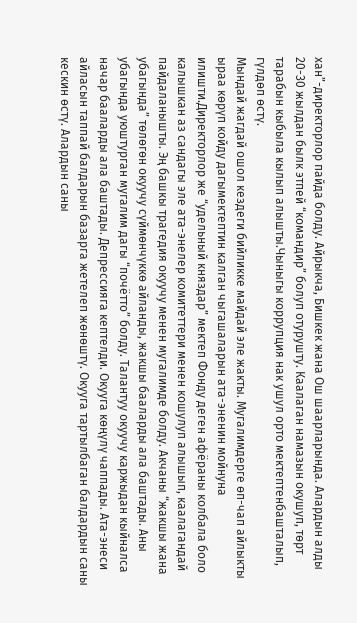хан”-директорлор пайда болду. Айрыкча, Бишкек жана Ош шаарларында. Алардын алды 20-30 жылдан былк этпей “командир” болуп отурушту. Каалаган намазын окушуп, төрт тарабын кыбыла кылып алышты.Чыныгы коррупция нак ушул орто мектептенбашталып, гүлдөп өстү.
Мындай жагдай ошол кездеги бийликке майдай эле жакты. Мугалимдерге өп-чап айлыкты ыраа көрүп койду дагымектептин калган чыгашаларын ата-эненин мойнуна илишти.Директорлор же “удельный княздар” мектеп Фонду деген афёраны колбала боло калышкан аз сандагы эле ата-энелер комитеттери менен кошулуп алышып, каалагандай пайдаланышты. Эң башкы трагедия окуучу менен мугалимде болду. Акчаны “жакшы жана убагында” төлөгөн окуучу сүймөнчүккө айланды, жакшы бааларды ала баштады. Аны убагында уюштурган мугалим дагы “почётто” болду. Талантуу окуучу каржыдан кыйналса начар бааларды ала баштады. Депрессияга кептелди. Окууга көңүлү чаппады. Ата-энеси айласын таппай балдарын базарга жетелеп жөнөштү. Окууга тартылбаган балдардын саны кескин өстү. Алардын саны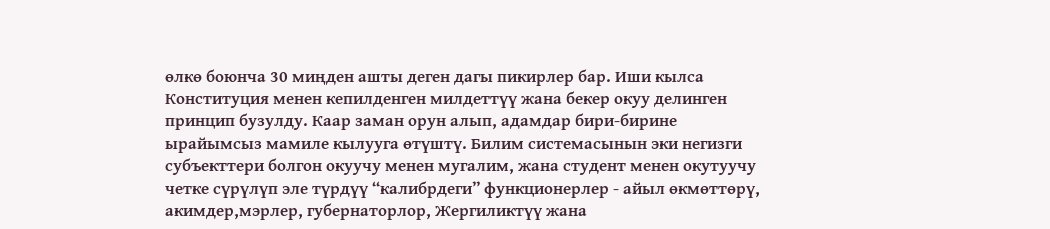өлкө боюнча 30 миңден ашты деген дагы пикирлер бар. Иши кылса Конституция менен кепилденген милдеттүү жана бекер окуу делинген принцип бузулду. Каар заман орун алып, адамдар бири-бирине ырайымсыз мамиле кылууга өтүштү. Билим системасынын эки негизги субъекттери болгон окуучу менен мугалим, жана студент менен окутуучу четке сүрүлүп эле түрдүү “калибрдеги” функционерлер - айыл өкмөттөрү, акимдер,мэрлер, губернаторлор, Жергиликтүү жана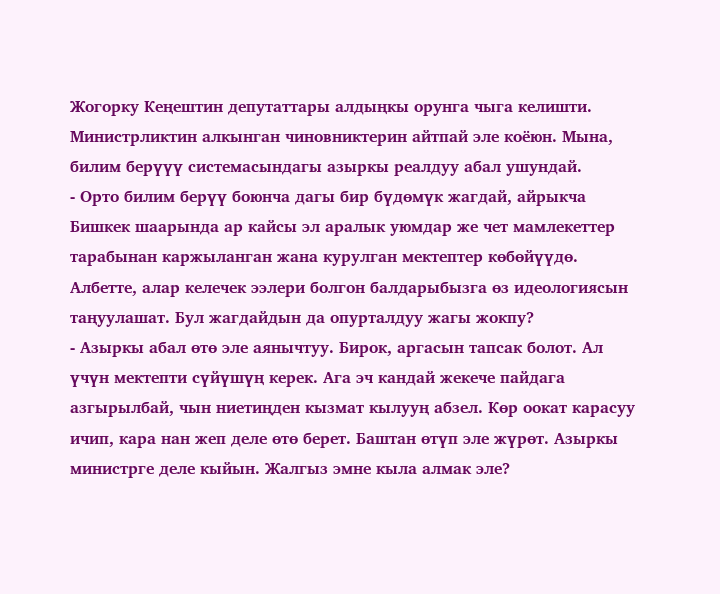Жогорку Кеңештин депутаттары алдыңкы орунга чыга келишти. Министрликтин алкынган чиновниктерин айтпай эле коёюн. Мына, билим берүүү системасындагы азыркы реалдуу абал ушундай.
- Орто билим берүү боюнча дагы бир бүдөмүк жагдай, айрыкча Бишкек шаарында ар кайсы эл аралык уюмдар же чет мамлекеттер тарабынан каржыланган жана курулган мектептер көбөйүүдө. Албетте, алар келечек ээлери болгон балдарыбызга өз идеологиясын таңуулашат. Бул жагдайдын да опурталдуу жагы жокпу?
- Азыркы абал өтө эле аянычтуу. Бирок, аргасын тапсак болот. Ал үчүн мектепти сүйүшүң керек. Ага эч кандай жекече пайдага азгырылбай, чын ниетиңден кызмат кылууң абзел. Көр оокат карасуу ичип, кара нан жеп деле өтө берет. Баштан өтүп эле жүрөт. Азыркы министрге деле кыйын. Жалгыз эмне кыла алмак эле?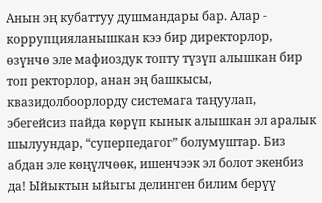Анын эң кубаттуу душмандары бар. Алар - коррупцияланышкан кээ бир директорлор, өзүнчө эле мафиоздук топту түзүп алышкан бир топ ректорлор, анан эң башкысы, квазидолбоорлорду системага таңуулап, эбегейсиз пайда көрүп кынык алышкан эл аралык шылуундар, “суперпедагог” болумуштар. Биз абдан эле көңүлчөөк, ишенчээк эл болот экенбиз да! Ыйыктын ыйыгы делинген билим берүү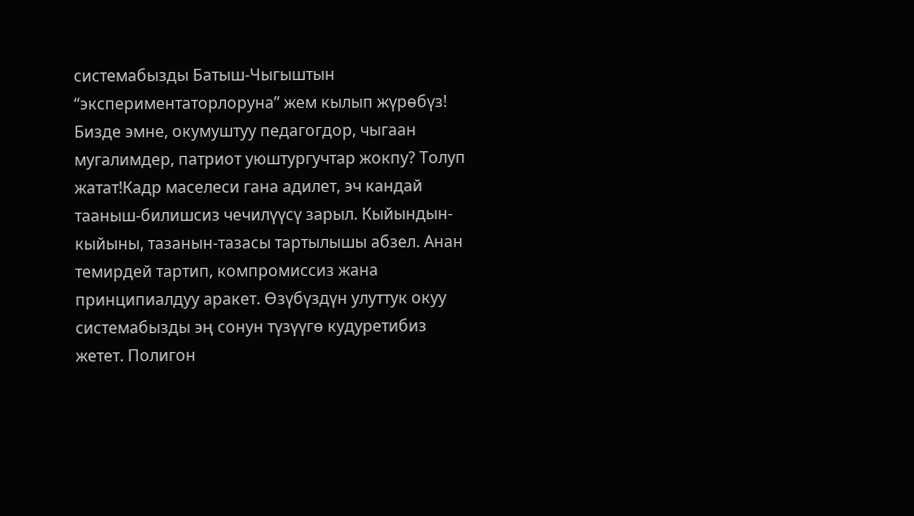системабызды Батыш-Чыгыштын “экспериментаторлоруна” жем кылып жүрөбүз!
Бизде эмне, окумуштуу педагогдор, чыгаан мугалимдер, патриот уюштургучтар жокпу? Толуп жатат!Кадр маселеси гана адилет, эч кандай тааныш-билишсиз чечилүүсү зарыл. Кыйындын-кыйыны, тазанын-тазасы тартылышы абзел. Анан темирдей тартип, компромиссиз жана принципиалдуу аракет. Өзүбүздүн улуттук окуу системабызды эң сонун түзүүгө кудуретибиз жетет. Полигон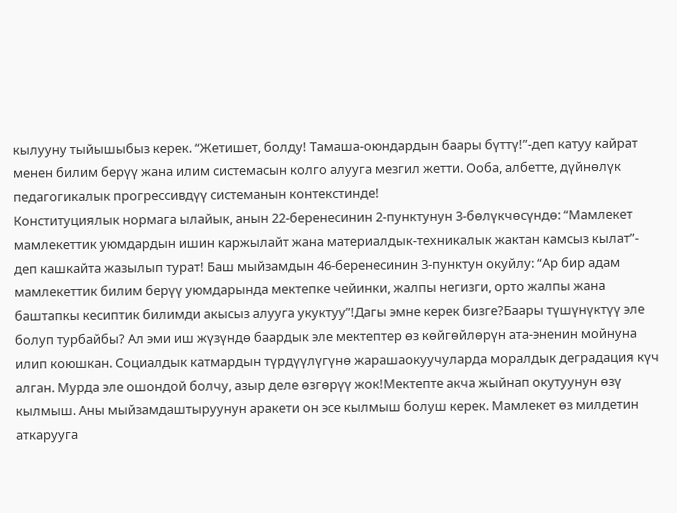кылууну тыйышыбыз керек. “Жетишет, болду! Тамаша-оюндардын баары бүттү!”-деп катуу кайрат менен билим берүү жана илим системасын колго алууга мезгил жетти. Ооба, албетте, дүйнөлүк педагогикалык прогрессивдүү системанын контекстинде!
Конституциялык нормага ылайык, анын 22-беренесинин 2-пунктунун 3-бөлүкчөсүндө: “Мамлекет мамлекеттик уюмдардын ишин каржылайт жана материалдык-техникалык жактан камсыз кылат”- деп кашкайта жазылып турат! Баш мыйзамдын 46-беренесинин 3-пунктун окуйлу: “Ар бир адам мамлекеттик билим берүү уюмдарында мектепке чейинки, жалпы негизги, орто жалпы жана баштапкы кесиптик билимди акысыз алууга укуктуу”!Дагы эмне керек бизге?Баары түшүнүктүү эле болуп турбайбы? Ал эми иш жүзүндө баардык эле мектептер өз көйгөйлөрүн ата-эненин мойнуна илип коюшкан. Социалдык катмардын түрдүүлүгүнө жарашаокуучуларда моралдык деградация күч алган. Мурда эле ошондой болчу, азыр деле өзгөрүү жок!Мектепте акча жыйнап окутуунун өзү кылмыш. Аны мыйзамдаштыруунун аракети он эсе кылмыш болуш керек. Мамлекет өз милдетин аткарууга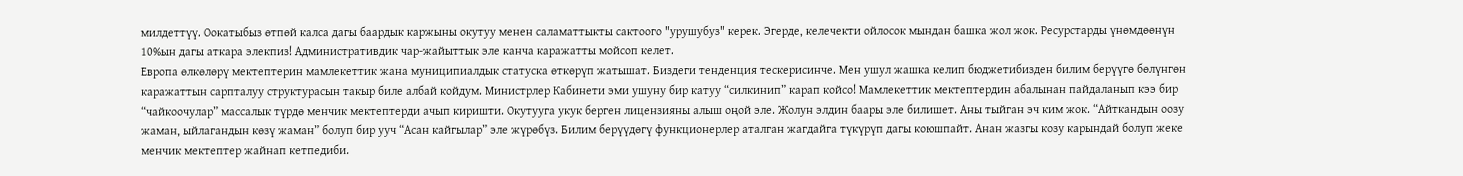милдеттүү. Оокатыбыз өтпөй калса дагы баардык каржыны окутуу менен саламаттыкты сактоого "урушубуз" керек. Эгерде, келечекти ойлосок мындан башка жол жок. Ресурстарды үнөмдөөнүн 10%ын дагы аткара элекпиз! Административдик чар-жайыттык эле канча каражатты мойсоп келет.
Европа өлкөлөрү мектептерин мамлекеттик жана муниципиалдык статуска өткөрүп жатышат. Биздеги тенденция тескерисинче. Мен ушул жашка келип бюджетибизден билим берүүгө бөлүнгөн каражаттын сарпталуу структурасын такыр биле албай койдум. Министрлер Кабинети эми ушуну бир катуу “силкинип” карап койсо! Мамлекеттик мектептердин абалынан пайдаланып кээ бир “чайкоочулар” массалык түрдө менчик мектептерди ачып киришти. Окутууга укук берген лицензияны алыш оңой эле. Жолун элдин баары эле билишет. Аны тыйган эч ким жок. “Айткандын оозу жаман, ыйлагандын көзү жаман” болуп бир ууч “Асан кайгылар” эле жүрөбүз. Билим берүүдөгү функционерлер аталган жагдайга түкүрүп дагы коюшпайт. Анан жазгы козу карындай болуп жеке менчик мектептер жайнап кетпедиби.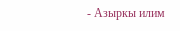- Азыркы илим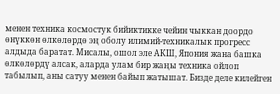менен техника космостук бийиктикке чейин чыккан доордо өнүккөн өлкөлөрдө эң оболу илимий-техникалык прогресс алдыда баратат. Мисалы, ошол эле АКШ, Япония жана башка өлкөлөрдү алсак, аларда улам бир жаңы техника ойлоп табылып, аны сатуу менен байып жатышат. Бизде деле килейген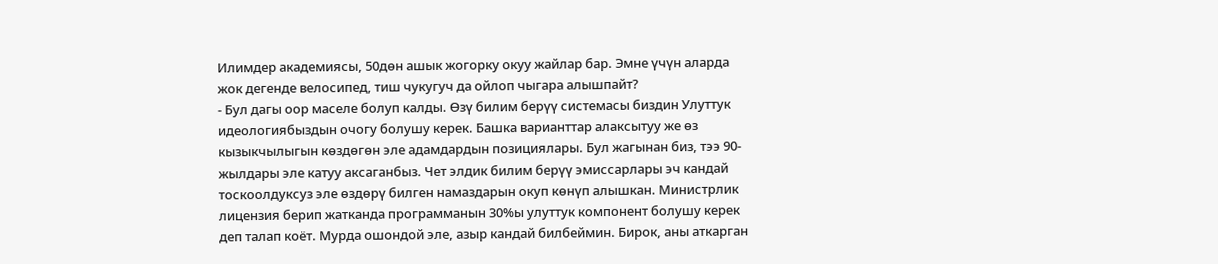Илимдер академиясы, 50дөн ашык жогорку окуу жайлар бар. Эмне үчүн аларда жок дегенде велосипед, тиш чукугуч да ойлоп чыгара алышпайт?
- Бул дагы оор маселе болуп калды. Өзү билим берүү системасы биздин Улуттук идеологиябыздын очогу болушу керек. Башка варианттар алаксытуу же өз кызыкчылыгын көздөгөн эле адамдардын позициялары. Бул жагынан биз, тээ 90-жылдары эле катуу аксаганбыз. Чет элдик билим берүү эмиссарлары эч кандай тоскоолдуксуз эле өздөрү билген намаздарын окуп көнүп алышкан. Министрлик лицензия берип жатканда программанын 30%ы улуттук компонент болушу керек деп талап коёт. Мурда ошондой эле, азыр кандай билбеймин. Бирок, аны аткарган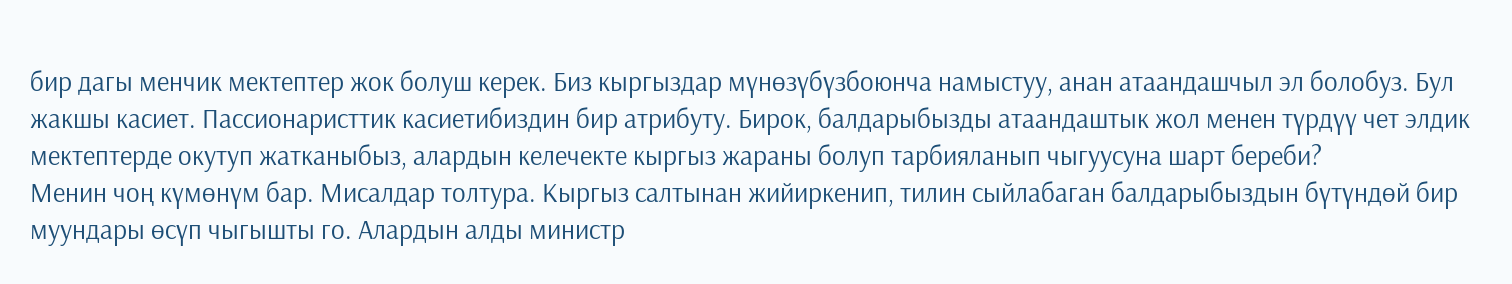бир дагы менчик мектептер жок болуш керек. Биз кыргыздар мүнөзүбүзбоюнча намыстуу, анан атаандашчыл эл болобуз. Бул жакшы касиет. Пассионаристтик касиетибиздин бир атрибуту. Бирок, балдарыбызды атаандаштык жол менен түрдүү чет элдик мектептерде окутуп жатканыбыз, алардын келечекте кыргыз жараны болуп тарбияланып чыгуусуна шарт береби?
Менин чоң күмөнүм бар. Мисалдар толтура. Кыргыз салтынан жийиркенип, тилин сыйлабаган балдарыбыздын бүтүндөй бир муундары өсүп чыгышты го. Алардын алды министр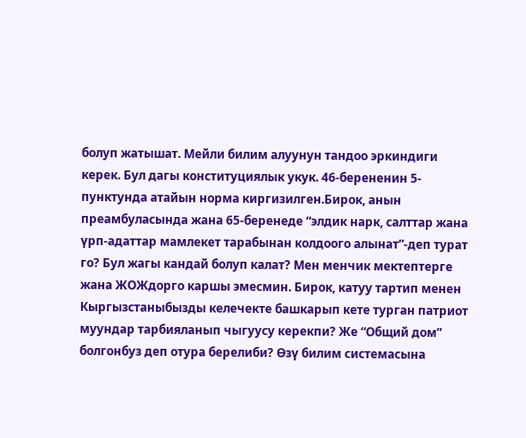болуп жатышат. Мейли билим алуунун тандоо эркиндиги керек. Бул дагы конституциялык укук. 46-берененин 5-пунктунда атайын норма киргизилген.Бирок, анын преамбуласында жана 65-беренеде “элдик нарк, салттар жана үрп-адаттар мамлекет тарабынан колдоого алынат”-деп турат го? Бул жагы кандай болуп калат? Мен менчик мектептерге жана ЖОЖдорго каршы эмесмин. Бирок, катуу тартип менен Кыргызстаныбызды келечекте башкарып кете турган патриот муундар тарбияланып чыгуусу керекпи? Же “Общий дом” болгонбуз деп отура берелиби? Өзү билим системасына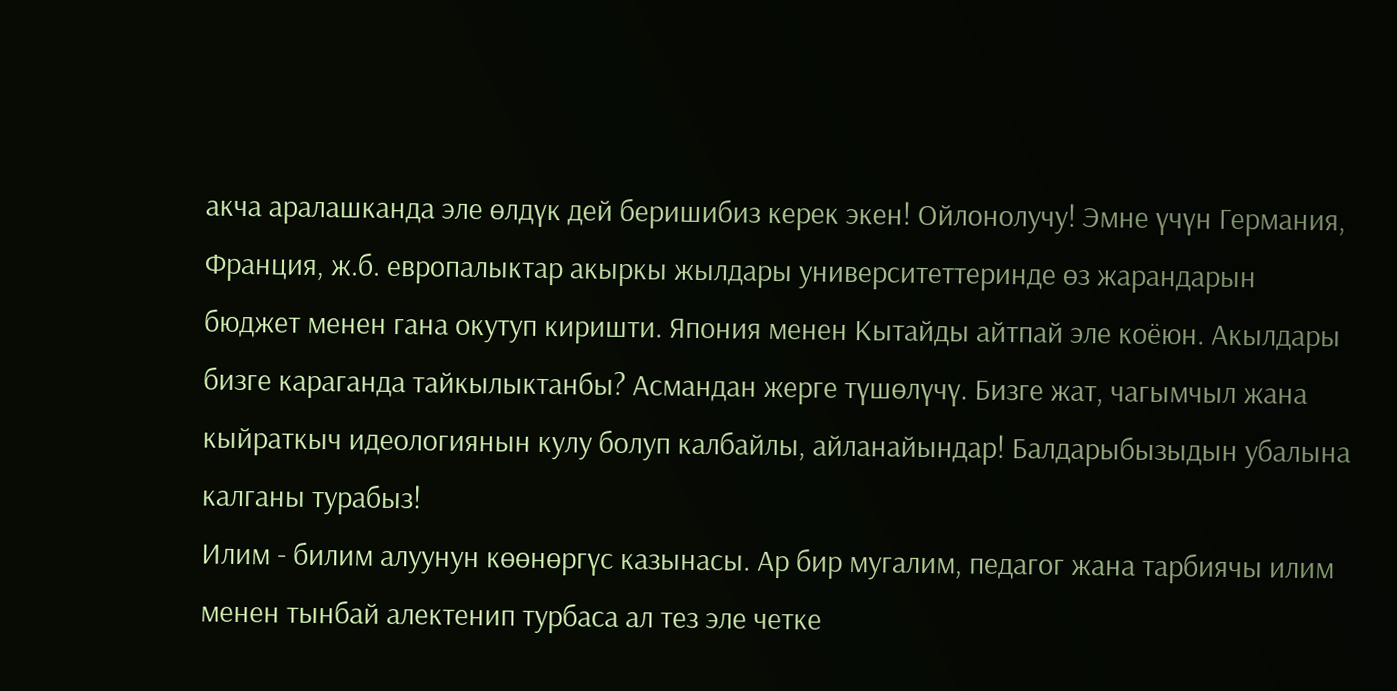акча аралашканда эле өлдүк дей беришибиз керек экен! Ойлонолучу! Эмне үчүн Германия, Франция, ж.б. европалыктар акыркы жылдары университеттеринде өз жарандарын бюджет менен гана окутуп киришти. Япония менен Кытайды айтпай эле коёюн. Акылдары бизге караганда тайкылыктанбы? Асмандан жерге түшөлүчү. Бизге жат, чагымчыл жана кыйраткыч идеологиянын кулу болуп калбайлы, айланайындар! Балдарыбызыдын убалына калганы турабыз!
Илим - билим алуунун көөнөргүс казынасы. Ар бир мугалим, педагог жана тарбиячы илим менен тынбай алектенип турбаса ал тез эле четке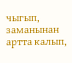чыгып, заманынан артта калып,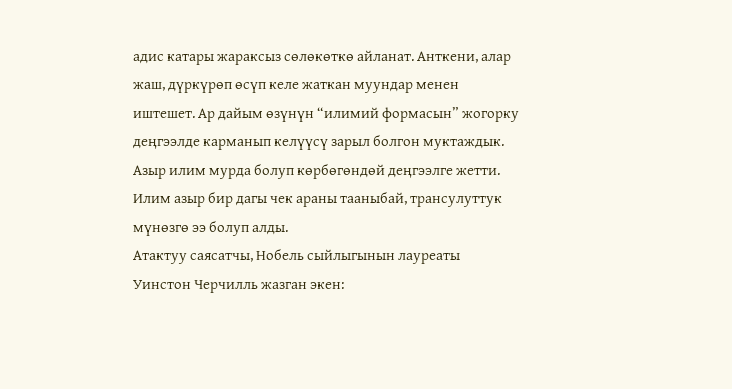адис катары жараксыз сөлөкөткө айланат. Анткени, алар жаш, дүркүрөп өсүп келе жаткан муундар менен иштешет. Ар дайым өзүнүн “илимий формасын” жогорку деңгээлде карманып келүүсү зарыл болгон муктаждык. Азыр илим мурда болуп көрбөгөндөй деңгээлге жетти. Илим азыр бир дагы чек араны тааныбай, трансулуттук мүнөзгө ээ болуп алды.
Атактуу саясатчы, Нобель сыйлыгынын лауреаты Уинстон Черчилль жазган экен: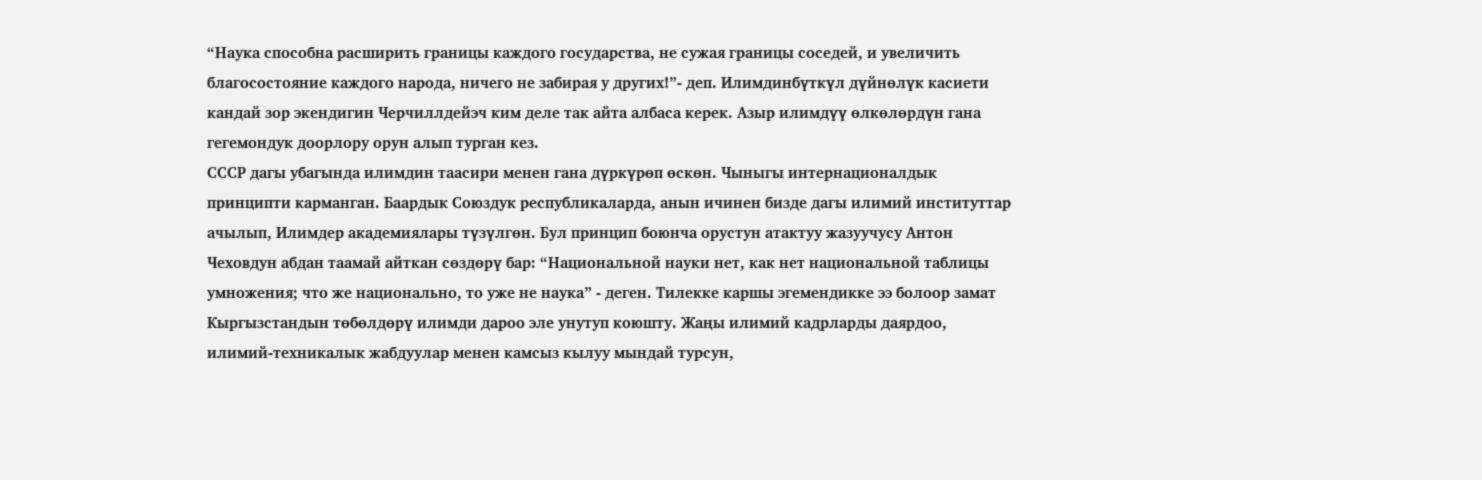“Наука способна расширить границы каждого государства, не сужая границы соседей, и увеличить благосостояние каждого народа, ничего не забирая у других!”- деп. Илимдинбүткүл дүйнөлүк касиети кандай зор экендигин Черчиллдейэч ким деле так айта албаса керек. Азыр илимдүү өлкөлөрдүн гана гегемондук доорлору орун алып турган кез.
СССР дагы убагында илимдин таасири менен гана дүркүрөп өскөн. Чыныгы интернационалдык принципти карманган. Баардык Союздук республикаларда, анын ичинен бизде дагы илимий институттар ачылып, Илимдер академиялары түзүлгөн. Бул принцип боюнча орустун атактуу жазуучусу Антон Чеховдун абдан таамай айткан сөздөрү бар: “Национальной науки нет, как нет национальной таблицы умножения; что же национально, то уже не наука” - деген. Тилекке каршы эгемендикке ээ болоор замат Кыргызстандын төбөлдөрү илимди дароо эле унутуп коюшту. Жаңы илимий кадрларды даярдоо, илимий-техникалык жабдуулар менен камсыз кылуу мындай турсун,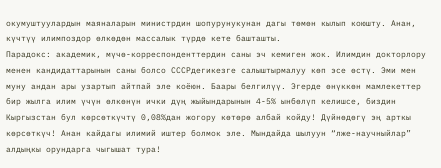окумуштуулардын маяналарын министрдин шопурунукунан дагы төмөн кылып коюшту. Анан, күчтүү илимпоздор өлкөдөн массалык түрдө кете башташты.
Парадокс: академик, мүчө-корреспонденттердин саны эч кемиген жок. Илимдин докторлору менен кандидаттарынын саны болсо СССРдегикезге салыштырмалуу көп эсе өстү. Эми мен муну андан ары узартып айтпай эле коёюн. Баары белгилүү. Эгерде өнүккөн мамлекеттер бир жылга илим үчүн өлкөнүн ички дүң жыйындарынын 4-5% ынбөлүп келишсе, биздин Кыргызстан бул көрсөткүчтү 0,08%дан жогору көтөрө албай койду! Дүйнөдөгү эң арткы көрсөткүч! Анан кайдагы илимий иштер болмок эле. Мындайда шылуун “лже-научныйлар” алдыңкы орундарга чыгышат тура!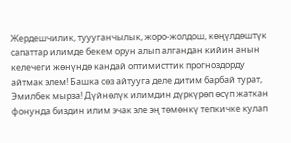Жердешчилик, туууганчылык, жоро-жолдош, көңүлдөштүк сапаттар илимде бекем орун алып алгандан кийин анын келечеги жөнүндө кандай оптимисттик прогноздорду айтмак элем! Башка сөз айтууга деле дитим барбай турат, Эмилбек мырза! Дүйнөлүк илимдин дүркүрөп өсүп жаткан фонунда биздин илим эчак эле эң төмөнкү тепкичке кулап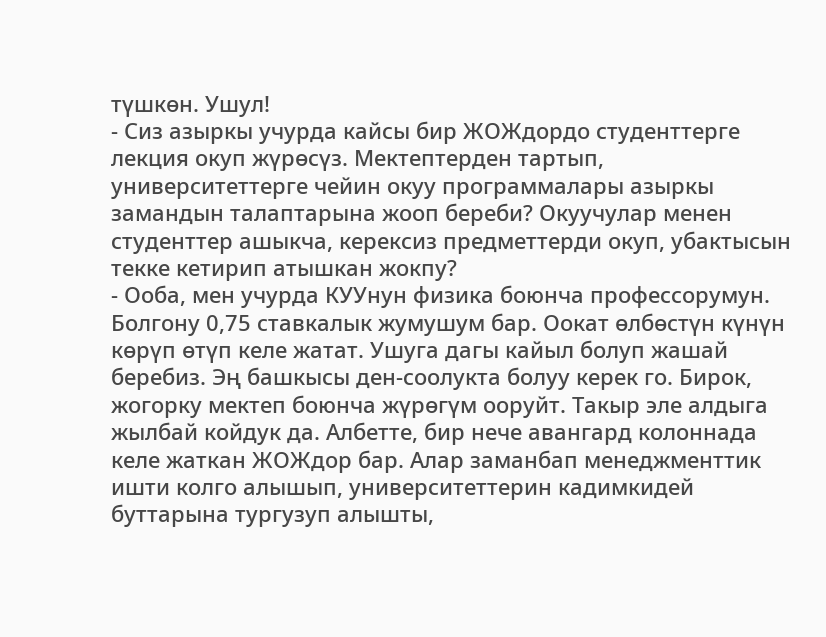түшкөн. Ушул!
- Сиз азыркы учурда кайсы бир ЖОЖдордо студенттерге лекция окуп жүрөсүз. Мектептерден тартып, университеттерге чейин окуу программалары азыркы замандын талаптарына жооп береби? Окуучулар менен студенттер ашыкча, керексиз предметтерди окуп, убактысын текке кетирип атышкан жокпу?
- Ооба, мен учурда КУУнун физика боюнча профессорумун. Болгону 0,75 ставкалык жумушум бар. Оокат өлбөстүн күнүн көрүп өтүп келе жатат. Ушуга дагы кайыл болуп жашай беребиз. Эң башкысы ден-соолукта болуу керек го. Бирок, жогорку мектеп боюнча жүрөгүм ооруйт. Такыр эле алдыга жылбай койдук да. Албетте, бир нече авангард колоннада келе жаткан ЖОЖдор бар. Алар заманбап менеджменттик ишти колго алышып, университеттерин кадимкидей буттарына тургузуп алышты,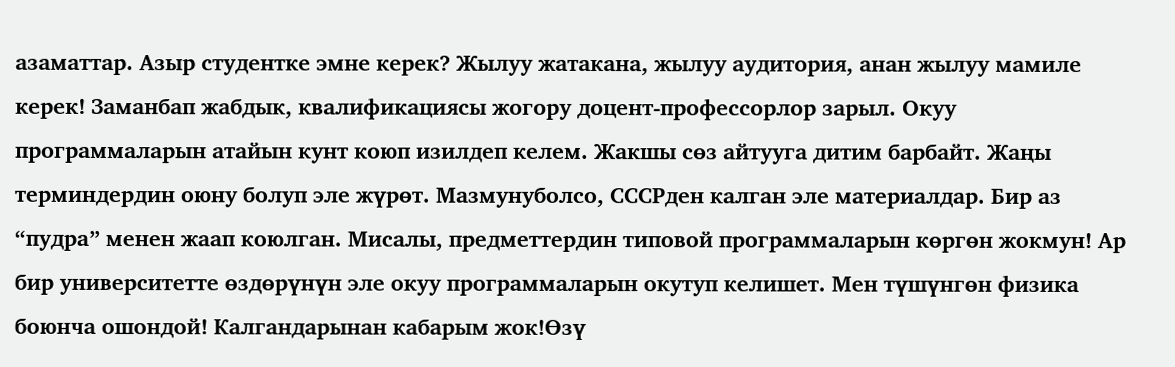азаматтар. Азыр студентке эмне керек? Жылуу жатакана, жылуу аудитория, анан жылуу мамиле керек! Заманбап жабдык, квалификациясы жогору доцент-профессорлор зарыл. Окуу программаларын атайын кунт коюп изилдеп келем. Жакшы сөз айтууга дитим барбайт. Жаңы терминдердин оюну болуп эле жүрөт. Мазмунуболсо, СССРден калган эле материалдар. Бир аз “пудра” менен жаап коюлган. Мисалы, предметтердин типовой программаларын көргөн жокмун! Ар бир университетте өздөрүнүн эле окуу программаларын окутуп келишет. Мен түшүнгөн физика боюнча ошондой! Калгандарынан кабарым жок!Өзү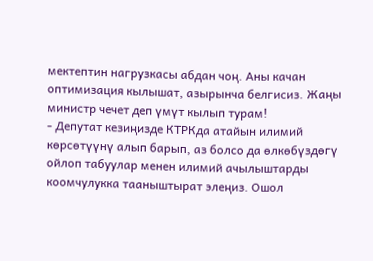мектептин нагрузкасы абдан чоң. Аны качан оптимизация кылышат, азырынча белгисиз. Жаңы министр чечет деп үмүт кылып турам!
- Депутат кезиңизде КТРКда атайын илимий көрсөтүүнү алып барып, аз болсо да өлкөбүздөгү ойлоп табуулар менен илимий ачылыштарды коомчулукка тааныштырат элеңиз. Ошол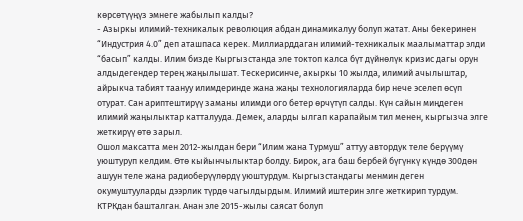көрсөтүүңүз эмнеге жабылып калды?
- Азыркы илимий-техникалык революция абдан динамикалуу болуп жатат. Аны бекеринен “Индустрия 4.0” деп аташпаса керек. Миллиарддаган илимий-техникалык маалыматтар элди “басып” калды. Илим бизде Кыргызстанда эле токтоп калса бүт дүйнөлүк кризис дагы орун алдыдегендер терең жаңылышат. Тескерисинче, акыркы 10 жылда, илимий ачылыштар, айрыкча табият таануу илимдеринде жана жаңы технологияларда бир нече эселеп өсүп отурат. Сан ариптештирүү заманы илимди ого бетер өрчүтүп салды. Күн сайын миңдеген илимий жаңылыктар катталууда. Демек, аларды ылгап карапайым тил менен, кыргызча элге жеткирүү өтө зарыл.
Ошол максатта мен 2012-жылдан бери “Илим жана Турмуш” аттуу автордук теле берүүмү уюштуруп келдим. Өтө кыйынчылыктар болду. Бирок, ага баш бербей бүгүнкү күндө 300дөн ашуун теле жана радиоберүүлөрдү уюштурдум. Кыргызстандагы менмин деген окумуштууларды дээрлик түрдө чагылдырдым. Илимий иштерин элге жеткирип турдум. КТРКдан башталган. Анан эле 2015-жылы саясат болуп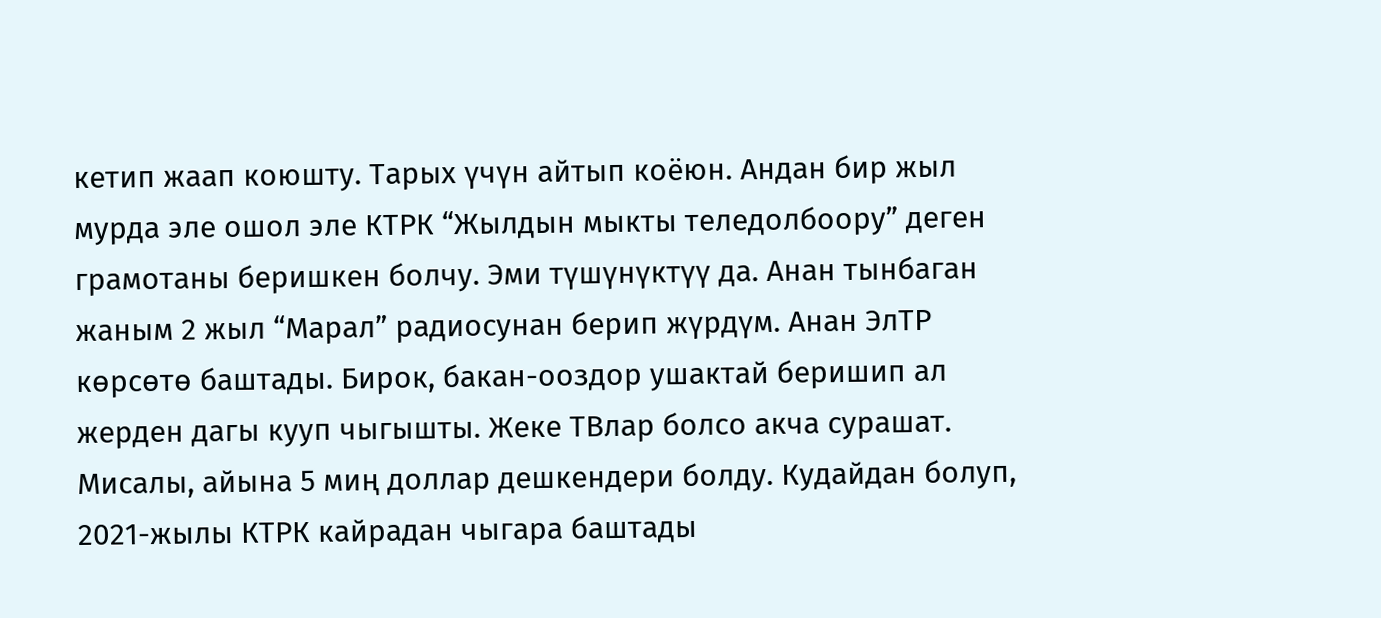кетип жаап коюшту. Тарых үчүн айтып коёюн. Андан бир жыл мурда эле ошол эле КТРК “Жылдын мыкты теледолбоору” деген грамотаны беришкен болчу. Эми түшүнүктүү да. Анан тынбаган жаным 2 жыл “Марал” радиосунан берип жүрдүм. Анан ЭлТР көрсөтө баштады. Бирок, бакан-ооздор ушактай беришип ал жерден дагы кууп чыгышты. Жеке ТВлар болсо акча сурашат. Мисалы, айына 5 миң доллар дешкендери болду. Кудайдан болуп, 2021-жылы КТРК кайрадан чыгара баштады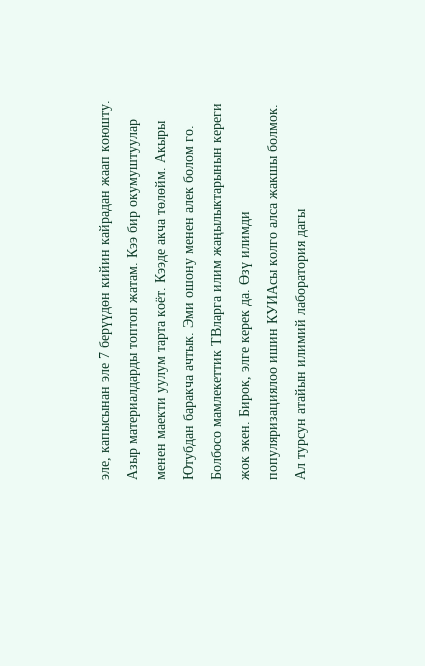эле, капысынан эле 7 берүүдөн кийин кайрадан жаап коюшту. Азыр материалдарды топтоп жатам. Кээ бир окумуштуулар менен маекти уулум тарта коёт. Кээде акча төлөйм. Акыры Ютубдан баракча ачтык. Эми ошону менен алек болом го. Болбосо мамлекеттик ТВларга илим жаңылыктарынын кереги жок экен. Бирок, элге керек да. Өзү илимди популяризациялоо ишин КУИАсы колго алса жакшы болмок. Ал турсун атайын илимий лаборатория дагы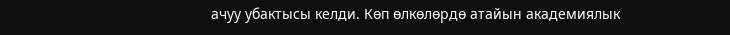ачуу убактысы келди. Көп өлкөлөрдө атайын академиялык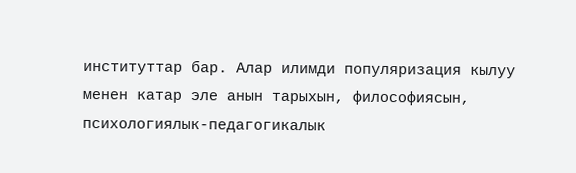институттар бар. Алар илимди популяризация кылуу менен катар эле анын тарыхын, философиясын, психологиялык-педагогикалык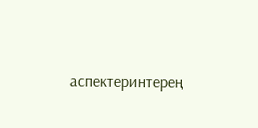аспектеринтерең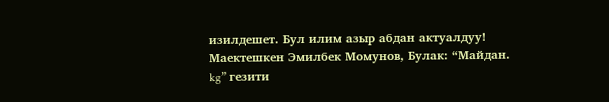изилдешет. Бул илим азыр абдан актуалдуу!
Маектешкен Эмилбек Момунов, Булак: “Майдан. kg” гезити